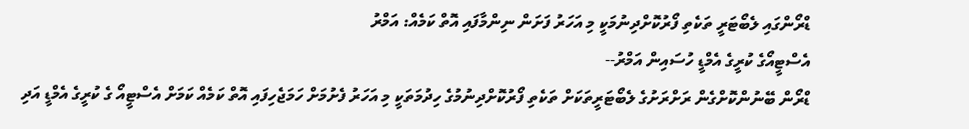ޑްރޯންގައި ލެބޯޓަރީ ތަކެތި ފޯރުކޮށްދިނުމަކީ މި އަހަރު ފަށަން ނިންމާފައި އޮތް ކަމެއް: އަމްރު
އެސްޓީއޯގެ ކުރީގެ އެމްޑީ ހުސައިން އަމްރު--
ޑްރޯން ބޭނުންކޮށްގެން ރަށްރަށުގެ ލެބޯޓަރީތަކަށް ތަކެތި ފޯރުކޮށްދިނުމުގެ ހިދުމަތަކީ މި އަހަރު ފެށުމަށް ހަމަޖެހިފައި އޮތް ކަމެއް ކަމަށް އެސްޓީއޯ ގެ ކުރީގެ އެމްޑީ އަދި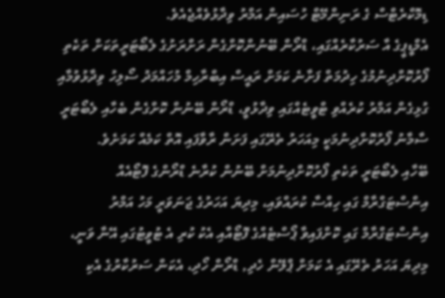ޑިމޮކްރެޓްސް ގެ ރަނިންމޭޓް ހުސައިން އަމްރު ވިދާޅުވެއްޖެއެވެ.
އެމްޑީޕީގެ އާ ސަރުކާރެއްގައި، ޑްރޯން ބޭނުންކޮށްގެން ރަށްރަށުގެ ލެބޯޓަރީތަކަށް ތަކެތި ފޯރުކޮށްދިނުމުގެ ހިދުމަތް ފަށާނެ ކަމަށް ރައީސް އިބްރާހިމް މުހައްމަދު ސޯލިހު ވިދާޅުވުމާއި ގުޅިގެން އަމްރު ކުރެއްވި ޓްވީޓެއްގައި ވިދާޅުވީ، ޑްރޯން ބޭނުން ކޮށްގެން ބެހާއި ލެބޯޓަރީ ސާމާނު ފޯރުކޮށްދިނުމަކީ މިއަހަރު ތެރޭގައި ފަށަން ރާވާފައި އޮތް ކަމެއް ކަމަށެވެ.
ބޭހާއި ލެބޯޓަރީ ތަކެތި ފޯރުކޮށްދިނުމަށް ބޭނުން ކުރާނެ ޑްރޯންގެ ފޮޓޯއެއް އިންސްޓަގްރާމް ގައި ހިއްސާ ކުރައްވައި، މިދިޔަ އަހަރުގެ ޖަނަވަރީ މަހު އަމްރު އިންސްޓަގްރާމް ގައި ކޮށްފައިވާ ޕޯސްޓެއްގެ ފޮޓޯއާއި އެކު ކުރި އެ ޓުވީޓުގައި އޭނާ ވަނީ، މިދިޔަ އަހަރު ތެރޭގައި އެ ކަމަށް ޕްލޭން ހެދި, ޑްރޯން ހޯދި، އެކަން ސަރުކާރުގެ އެކި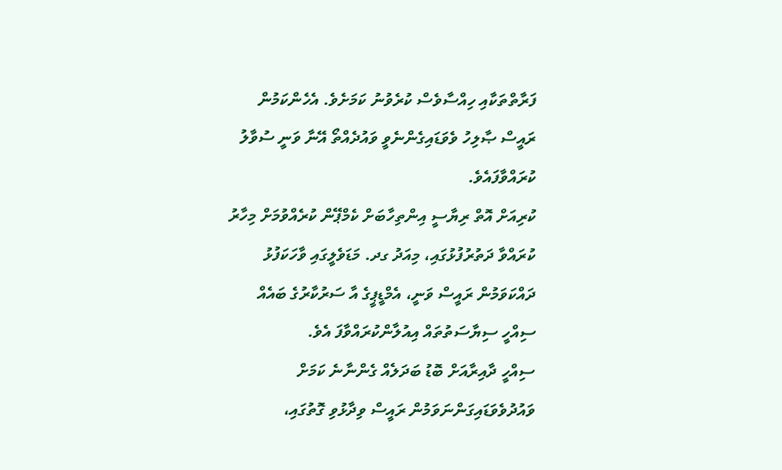ފަރާތްތަކާއި ހިއްސާވެސް ކުރެވުނު ކަމަށެވެ. އެހެންކަމުން ރައީސް ޞާލިހު ވެވަޑައިގެންނެވީ ވައުދެއްތޯ އޭނާ ވަނީ ސުވާލު ކުރައްވާފައެވެ.
ކުރިއަށް އޮތް ރިޔާސީ އިންތިހާބަށް ކެމްޕޭން ކުރެއްވުމަށް މިހާރު ކުރައްވާ ދަތުރުފުޅުގައި، މިއަދު ގދ. މަޑަވެލީގައި ވާހަކަފުޅު ދައްކަވަމުން ރައީސް ވަނީ، އެމްޑީޕީގެ އާ ސަރުކާރުގެ ބައެއް ސިއްހީ ސިޔާސަތުތައް އިއުލާންކުރައްވާފަ އެވެ.
ސިއްހީ ދާއިރާއަށް ބޮޑު ބަދަލެއް ގެންނާނެ ކަމަށް ވައުދުވެވަޑައިގަންނަވަމުން ރައީސް ވިދާޅުވި ގޮތުގައި،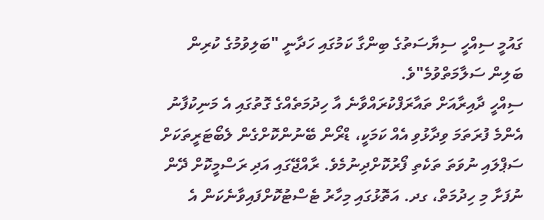ގައުމީ ސިއްހީ ސިޔާސަތުގެ ބިންގާ ކަމުގައި ހަދާނީ "ބަލިވުމުގެ ކުރިން ބަލިން ސަލާމަތްވުމެ"ވެ.
ސިއްހީ ދާއިރާއަށް ތައާރަފްކުރައްވާނެ އާ ހިދުމަތެއްގެ ގޮތުގައި އެ މަނިކުފާނު އެންމެ ފުރަތަމަ ވިދާޅުވި އެއް ކަމަކީ، ޑްރޯން ބޭނުންކޮށްގެން ލެބޯޓަރީތަކަށް ސަޕްލައި ނުވަތަ ތަކެތި ފޯރުކޮށްދިނުމެވެ. ރާއްޖޭގައި އަދި ރަސްމީކޮށް ދޭން ނުފަށާ މި ހިދުމަތް، ގދ. އަތޮޅުގައި މިހާރު ޓެސްޓުކޮށްފައިވާނެކަން އެ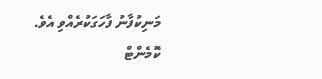މަނިކުފާނު ފާހަގަކުރެއްވި އެވެ.
ކޮމެންޓް